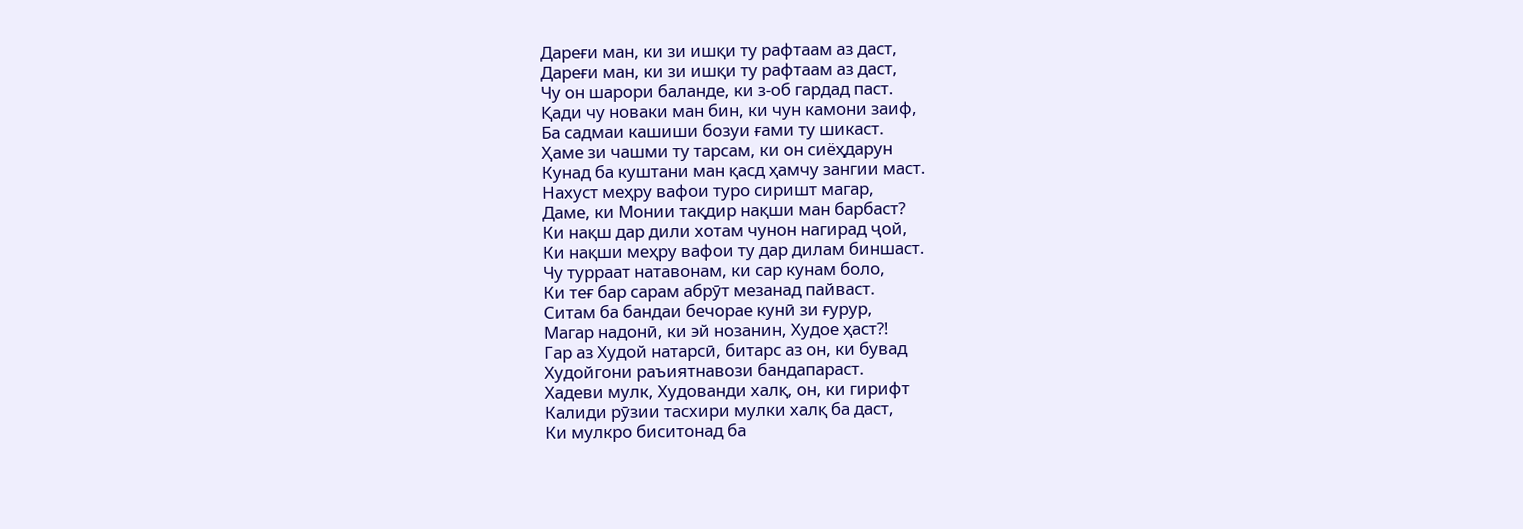Дареғи ман, ки зи ишқи ту рафтаам аз даст,
Дареғи ман, ки зи ишқи ту рафтаам аз даст,
Чу он шарори баланде, ки з-об гардад паст.
Қади чу новаки ман бин, ки чун камони заиф,
Ба садмаи кашиши бозуи ғами ту шикаст.
Ҳаме зи чашми ту тарсам, ки он сиёҳдарун
Кунад ба куштани ман қасд ҳамчу зангии маст.
Нахуст меҳру вафои туро сиришт магар,
Даме, ки Монии тақдир нақши ман барбаст?
Ки нақш дар дили хотам чунон нагирад ҷой,
Ки нақши меҳру вафои ту дар дилам биншаст.
Чу турраат натавонам, ки сар кунам боло,
Ки теғ бар сарам абрӯт мезанад пайваст.
Ситам ба бандаи бечорае кунӣ зи ғурур,
Магар надонӣ, ки эй нозанин, Худое ҳаст?!
Гар аз Худой натарсӣ, битарс аз он, ки бувад
Худойгони раъиятнавози бандапараст.
Хадеви мулк, Худованди халқ, он, ки гирифт
Калиди рӯзии тасхири мулки халқ ба даст,
Ки мулкро биситонад ба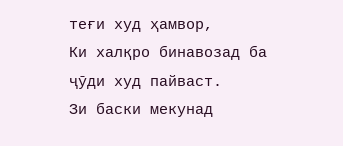теғи худ ҳамвор,
Ки халқро бинавозад ба ҷӯди худ пайваст.
Зи баски мекунад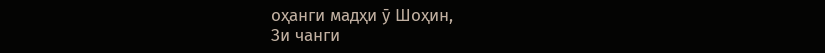оҳанги мадҳи ӯ Шоҳин,
Зи чанги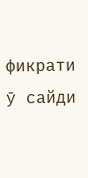фикрати ӯ сайди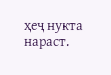ҳеҷ нукта нараст.